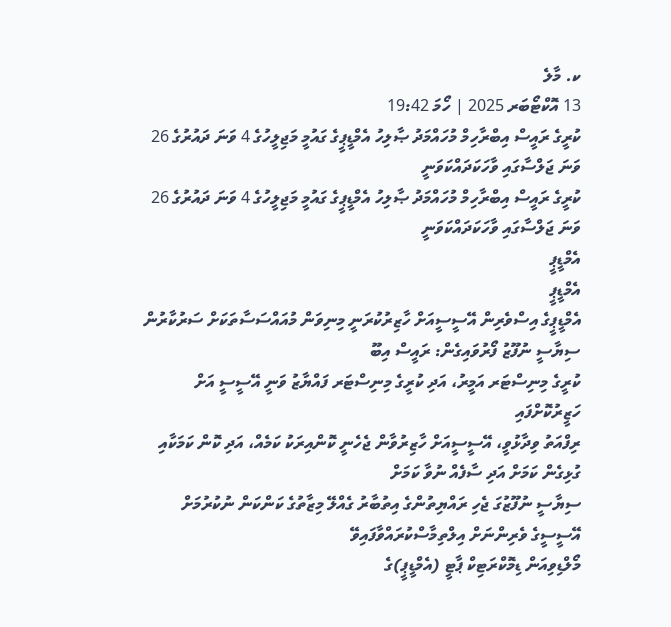ކ. މާލެ
13 އޮކްޓޯބަރ 2025 | ހޯމަ 19:42
ކުރީގެ ރައީސް އިބްރާހިމް މުހައްމަދު ޞާލިހު އެމްޑީޕީގެ ގައުމީ މަޖިލީހުގެ 4 ވަނަ ދައުރުގެ 26 ވަނަ ޖަލްސާގައި ވާހަކަދައްކަވަނީ
ކުރީގެ ރައީސް އިބްރާހިމް މުހައްމަދު ޞާލިހު އެމްޑީޕީގެ ގައުމީ މަޖިލީހުގެ 4 ވަނަ ދައުރުގެ 26 ވަނަ ޖަލްސާގައި ވާހަކަދައްކަވަނީ
އެމްޑީޕީ
އެމްޑީޕީ
އެމްޑީޕީގެ އިސްވެރިން އޭސީސީއަށް ހާޒިރުކުރަނީ މިނިވަން މުއައްސަސާތަކަށް ސަރުކާރުން ސިޔާސީ ނުފޫޒު ފޯރުވައިގެން: ރައީސް އިބޫ
ކުރީގެ މިނިސްޓަރ އަމީރު، އަދި ކުރީގެ މިނިސްޓަރ ފައްޔާޒު ވަނީ އޭސީސީ އަށް ހަޒީރުކޮށްފައި
ރިފްއަތު ވިދާޅުވީ، އޭސީސީއަށް ހާޒިރުވާން ޖެހެނީ ކޮންއިރަކު ކަމެއް، އަދި ކޮން ކަމަކާއި ގުޅިގެން ކަމަށް އަދި ސާފެއް ނުވާ ކަމަށް
ސިޔާސީ ނުފޫޒުގަ ޖެހި ރައްޔިތުންގެ އިތުބާރު ގެއްލޭ މިޒާތުގެ ކަންކަން ނުކުރުމަށް އޭސީސީގެ ވެރިންނަށް އިލްތިމާސްކުރައްވާފައިވޭ
މޯލްޑިވިއަން ޑިމޮކްރަޓިކް ޕާޓީ (އެމްޑީޕީ)ގެ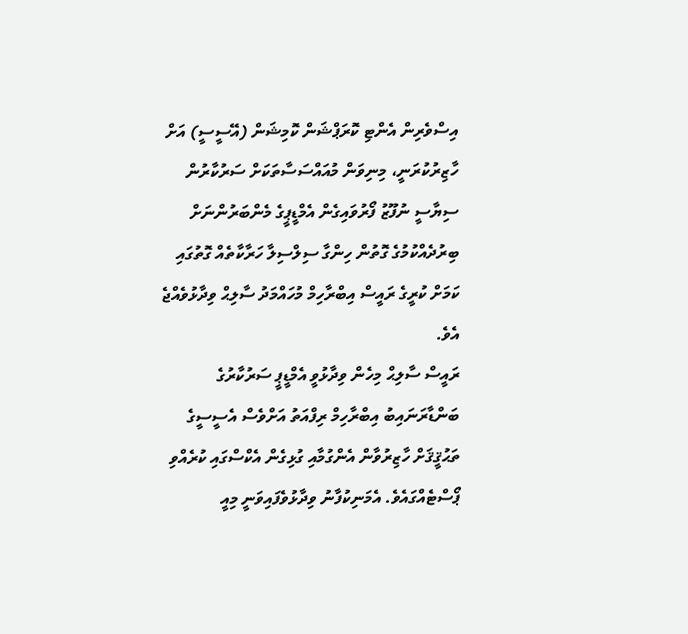އިސްވެރިން އެންޓި ކޮރަޕްޝަން ކޮމިޝަން (އޭސީސީ) އަށް ހާޒިރުކުރަނީ، މިނިވަން މުއައްސަސާތަކަށް ސަރުކާރުން ސިޔާސީ ނުފޫޒު ފޯރުވައިގެން އެމްޑީޕީގެ މެންބަރުންނަށް ބިރުދެއްކުމުގެ ގޮތުން ހިންގާ ސިލްސިލާ ހަރާކާތެއް ގޮތުގައި ކަމަށް ކުރީގެ ރައީސް އިބްރާހިމް މުހައްމަދު ސާލިޙް ވިދާޅުވެއްޖެ އެވެ.
ރައީސް ސާލިޙް މިހެން ވިދާޅުވީ އެމްޑީޕީ ސަރުކާރުގެ ބަންޑާރަނައިބު އިބްރާހިމް ރިފްއަތު އަށްވެސް އެސީސީގެ ތަޙުޤީޤަށް ހާޒިރުވާން އެންގުމާއި ގުޅިގެން އެކްސްގައި ކުރެއްވި ޕޯސްޓެއްގައެވެ. އެމަނިކުފާނު ވިދާޅުވެފައިވަނީ މިއީ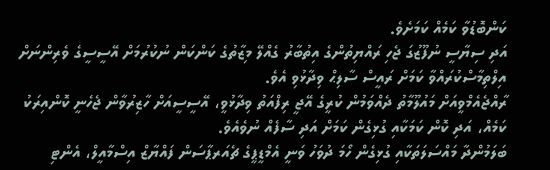ކަންބޮޑުވާ ކަމެއް ކަމަށެވެ.
އަދި ސިޔާސީ ނުފޫޒުގަ ޖެހި ރައްޔިތުންގެ އިތުބާރު ގެއްލޭ މިޒާތުގެ ކަންކަން ނުކުރުމަށް އޭސީސީގެ ވެރިންނަށް އިލްތިމާސްކުރައްވާ ކަމަށް ރައީސް ސާލިޙް ވިދާޅުވި އެވެ.
ރާއްޖެއެމްވީއަށް މައުލޫމާތު ދެއްވަމުން ކުރީގެ އޭޖީ ރިފްއަތު ވިދާޅުވީ، އޭސީސީއަށް ހާޒިރުވާން ޖެހެނީ ކޮންއިރަކު ކަމެއް، އަދި ކޮން ކަމަކާއި ގުޅިގެން ކަމަށް އަދި ސާފެއް ނުވެއެވެ.
ބަލަމުންދާ މައްސަލަތަކާއި ގުޅިގެން ހޯމަ ދުވަހު ވަނީ އެމްޑީޕީގެ ޗެއަރޕާސަން ފައްޔާޒް އިސްމާއީލް، އެންޓި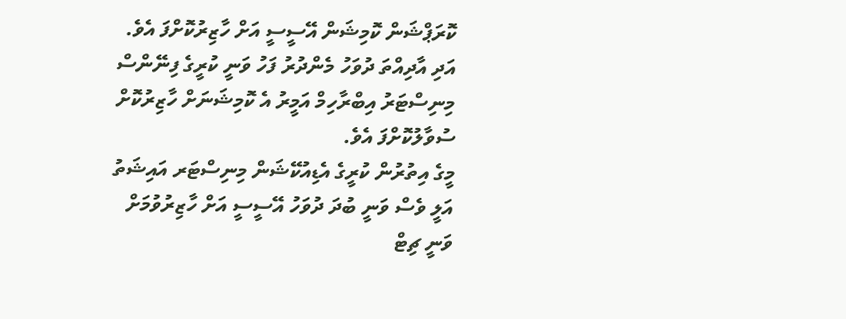ކޮރަޕްޝަން ކޮމިޝަން އޭސީސީ އަށް ހާޒިރުކޮށްފަ އެވެ. އަދި އާދިއްތަ ދުވަހު މެންދުރު ފަހު ވަނީ ކުރީގެ ފިނޭންސް މިނިސްޓަރު އިބްރާހިމް އަމީރު އެ ކޮމިޝަނަށް ހާޒިރުކޮށް ސުވާލުކޮށްފަ އެވެ.
މީގެ އިތުރުން ކުރީގެ އެޑިއުކޭޝަން މިނިސްޓަރ އައިޝަތު އަލީ ވެސް ވަނީ ބުދަ ދުވަހު އޭސީސީ އަށް ހާޒިރުވުމަށް ވަނީ ޗިޓް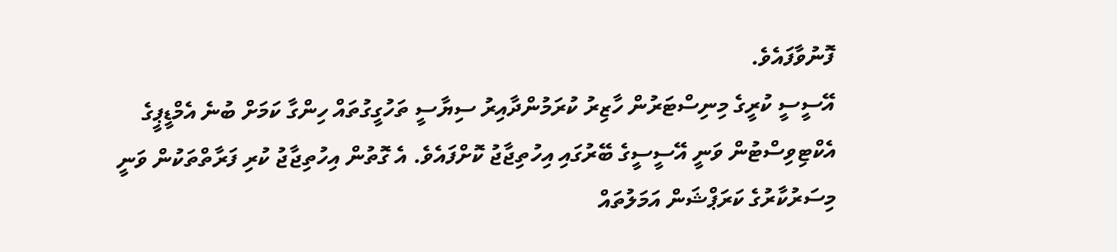ފޮނުވާފައެވެ.
އޭސީސީ ކުރީގެ މިނިސްޓަރުން ހާޒިރު ކުރަމުންދާއިރު ސިޔާސީ ތަހުގީގުތައް ހިންގާ ކަމަށް ބުނެ އެމްޑީޕީގެ އެކްޓިވިސްޓުން ވަނީ އޭސީސީގެ ބޭރުގައި އިހުތިޖާޖު ކޮށްފައެވެ. އެ ގޮތުން އިހުތިޖާޖު ކުރި ފަރާތްތަކުން ވަނީ މިސަރުކާރުގެ ކަރަޕްޝަން އަމަލުތައް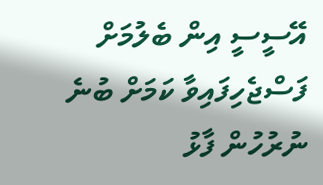އޭސީސީ އިން ބެލުމަށް ފަސްޖެހިފައިވާ ކަމަށް ބުނެ ނުރުހުން ފާޅު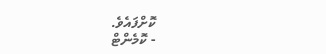ކޮށްފައެވެ.
- ކޮމެންޓް